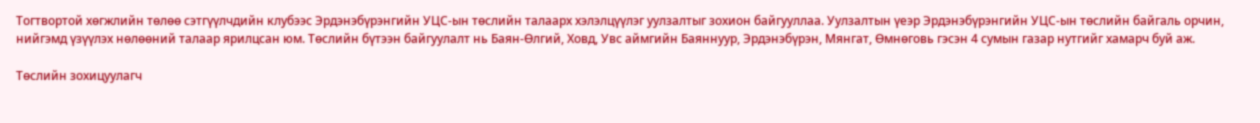Тогтвортой хөгжлийн төлөө сэтгүүлчдийн клубээс Эрдэнэбүрэнгийн УЦС-ын төслийн талаарх хэлэлцүүлэг уулзалтыг зохион байгууллаа. Уулзалтын үеэр Эрдэнэбүрэнгийн УЦС-ын төслийн байгаль орчин, нийгэмд үзүүлэх нөлөөний талаар ярилцсан юм. Төслийн бүтээн байгуулалт нь Баян-Өлгий, Ховд, Увс аймгийн Баяннуур, Эрдэнэбүрэн, Мянгат, Өмнөговь гэсэн 4 сумын газар нутгийг хамарч буй аж.

Төслийн зохицуулагч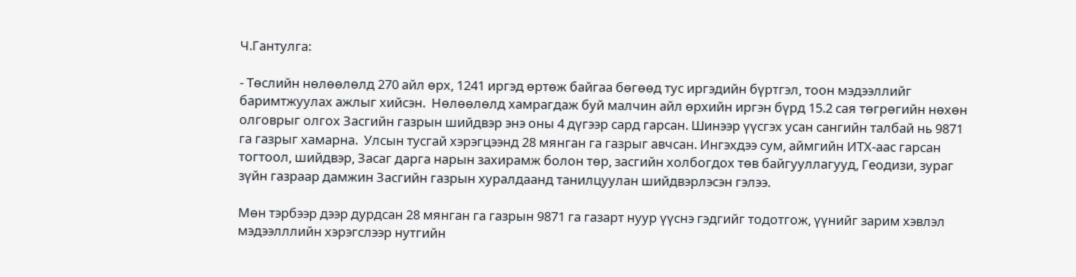Ч.Гантулга:

- Төслийн нөлөөлөлд 270 айл өрх, 1241 иргэд өртөж байгаа бөгөөд тус иргэдийн бүртгэл, тоон мэдээллийг баримтжуулах ажлыг хийсэн.  Нөлөөлөлд хамрагдаж буй малчин айл өрхийн иргэн бүрд 15.2 сая төгрөгийн нөхөн олговрыг олгох Засгийн газрын шийдвэр энэ оны 4 дүгээр сард гарсан. Шинээр үүсгэх усан сангийн талбай нь 9871 га газрыг хамарна.  Улсын тусгай хэрэгцээнд 28 мянган га газрыг авчсан. Ингэхдээ сум, аймгийн ИТХ-аас гарсан тогтоол, шийдвэр, Засаг дарга нарын захирамж болон төр, засгийн холбогдох төв байгууллагууд, Геодизи, зураг зүйн газраар дамжин Засгийн газрын хуралдаанд танилцуулан шийдвэрлэсэн гэлээ.

Мөн тэрбээр дээр дурдсан 28 мянган га газрын 9871 га газарт нуур үүснэ гэдгийг тодотгож, үүнийг зарим хэвлэл мэдээлллийн хэрэгслээр нутгийн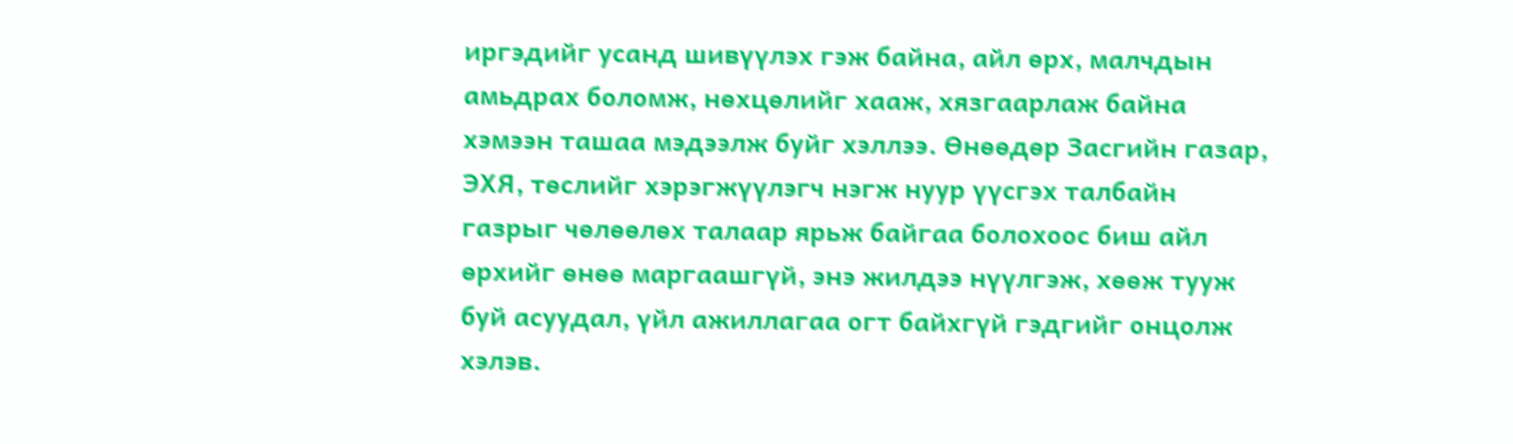иргэдийг усанд шивүүлэх гэж байна, айл өрх, малчдын амьдрах боломж, нөхцөлийг хааж, хязгаарлаж байна хэмээн ташаа мэдээлж буйг хэллээ. Өнөөдөр Засгийн газар, ЭХЯ, төслийг хэрэгжүүлэгч нэгж нуур үүсгэх талбайн газрыг чөлөөлөх талаар ярьж байгаа болохоос биш айл өрхийг өнөө маргаашгүй, энэ жилдээ нүүлгэж, хөөж тууж буй асуудал, үйл ажиллагаа огт байхгүй гэдгийг онцолж хэлэв.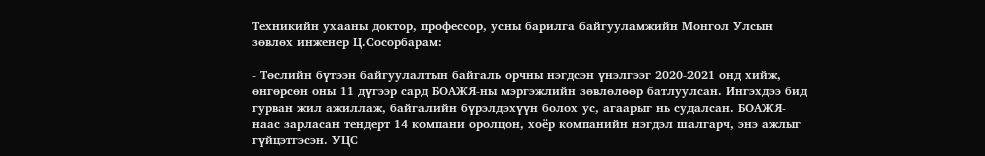Техникийн ухааны доктор, профессор, усны барилга байгууламжийн Монгол Улсын зөвлөх инженер Ц.Сосорбарам:

- Төслийн бүтээн байгуулалтын байгаль орчны нэгдсэн үнэлгээг 2020-2021 онд хийж, өнгөрсөн оны 11 дүгээр сард БОАЖЯ-ны мэргэжлийн зөвлөлөөр батлуулсан. Ингэхдээ бид гурван жил ажиллаж, байгалийн бүрэлдэхүүн болох ус, агаарыг нь судалсан. БОАЖЯ-наас зарласан тендерт 14 компани оролцон, хоёр компанийн нэгдэл шалгарч, энэ ажлыг гүйцэтгэсэн. УЦС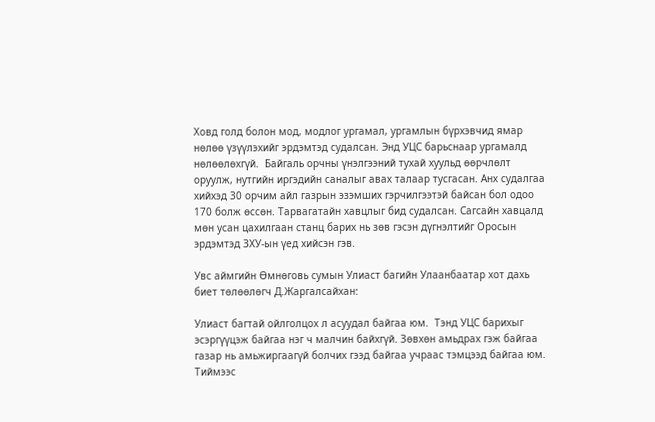Ховд голд болон мод, модлог ургамал, ургамлын бүрхэвчид ямар нөлөө үзүүлэхийг эрдэмтэд судалсан. Энд УЦС барьснаар ургамалд нөлөөлөхгүй.  Байгаль орчны үнэлгээний тухай хуульд өөрчлөлт оруулж, нутгийн иргэдийн саналыг авах талаар тусгасан. Анх судалгаа хийхэд 30 орчим айл газрын эзэмших гэрчилгээтэй байсан бол одоо 170 болж өссөн. Тарвагатайн хавцлыг бид судалсан. Сагсайн хавцалд мөн усан цахилгаан станц барих нь зөв гэсэн дүгнэлтийг Оросын эрдэмтэд ЗХУ-ын үед хийсэн гэв.

Увс аймгийн Өмнөговь сумын Улиаст багийн Улаанбаатар хот дахь биет төлөөлөгч Д.Жаргалсайхан:

Улиаст багтай ойлголцох л асуудал байгаа юм.  Тэнд УЦС барихыг эсэргүүцэж байгаа нэг ч малчин байхгүй. Зөвхөн амьдрах гэж байгаа газар нь амьжиргаагүй болчих гээд байгаа учраас тэмцээд байгаа юм. Тиймээс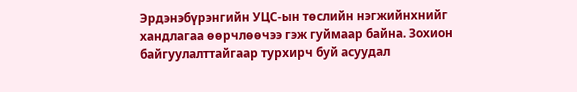Эрдэнэбүрэнгийн УЦС-ын төслийн нэгжийнхнийг хандлагаа өөрчлөөчээ гэж гуймаар байна. Зохион байгуулалттайгаар турхирч буй асуудал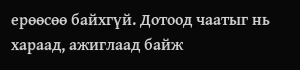ерөөсөө байхгүй. Дотоод чаатыг нь хараад, ажиглаад байж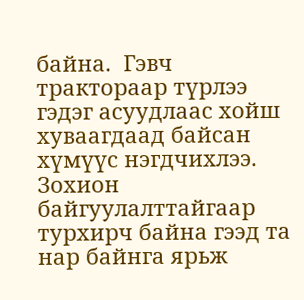байна.  Гэвч трактораар түрлээ гэдэг асуудлаас хойш хуваагдаад байсан хүмүүс нэгдчихлээ.  Зохион байгуулалттайгаар турхирч байна гээд та нар байнга ярьж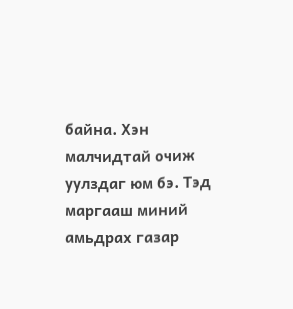байна. Хэн малчидтай очиж уулздаг юм бэ. Тэд маргааш миний амьдрах газар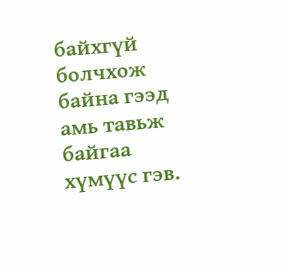байхгүй болчхож байна гээд амь тавьж байгаа хүмүүс гэв.